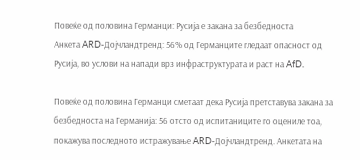Повеќе од половина Германци: Русија е закана за безбедноста
Анкета ARD‑Дојчландтренд: 56% од Германците гледаат опасност од Русија, во услови на напади врз инфраструктурата и раст на AfD.

Повеќе од половина Германци сметаат дека Русија претставува закана за безбедноста на Германија: 56 отсто од испитаниците го оцениле тоа, покажува последното истражување ARD‑Дојчландтренд. Анкетата на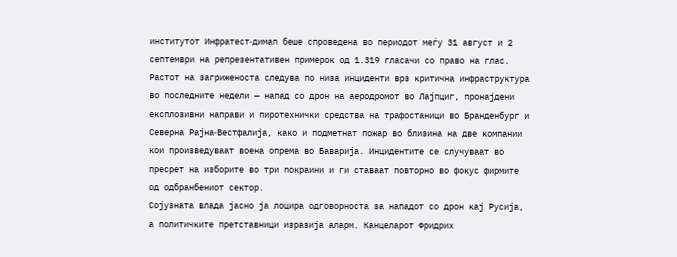институтот Инфратест‑димап беше спроведена во периодот меѓу 31 август и 2 септември на репрезентативен примерок од 1.319 гласачи со право на глас.
Растот на загриженоста следува по низа инциденти врз критична инфраструктура во последните недели — напад со дрон на аеродромот во Лајпциг, пронајдени експлозивни направи и пиротехнички средства на трафостаници во Бранденбург и Северна Рајна‑Вестфалија, како и подметнат пожар во близина на две компании кои произведуваат воена опрема во Баварија. Инцидентите се случуваат во пресрет на изборите во три покраини и ги ставаат повторно во фокус фирмите од одбранбениот сектор.
Сојузната влада јасно ја лоцира одговорноста за нападот со дрон кај Русија, а политичките претставници изразија аларм. Канцеларот Фридрих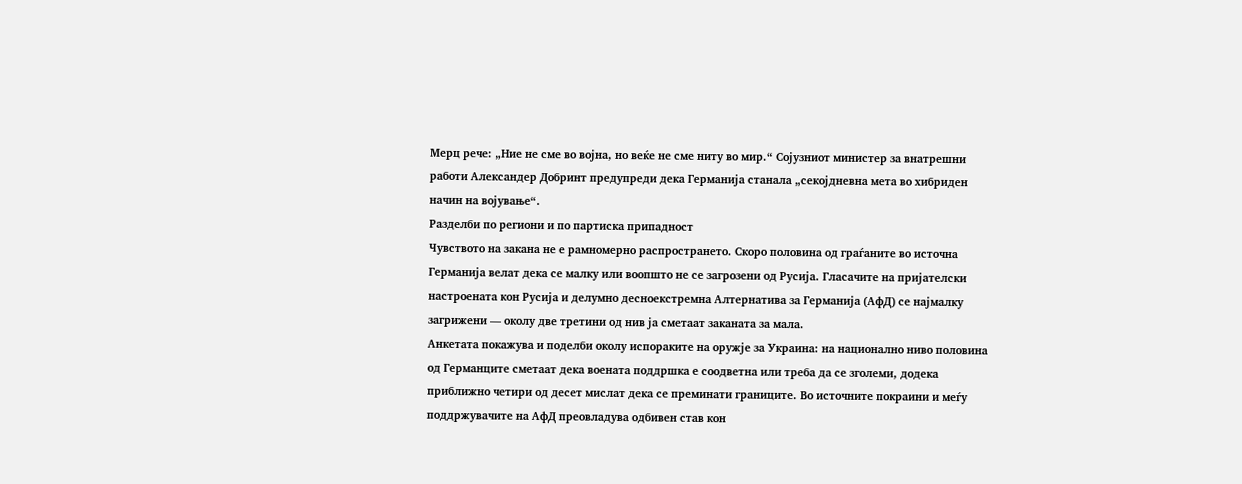Мерц рече: „Ние не сме во војна, но веќе не сме ниту во мир.“ Сојузниот министер за внатрешни работи Александер Добринт предупреди дека Германија станала „секојдневна мета во хибриден начин на војување“.
Разделби по региони и по партиска припадност
Чувството на закана не е рамномерно распространето. Скоро половина од граѓаните во источна Германија велат дека се малку или воопшто не се загрозени од Русија. Гласачите на пријателски настроената кон Русија и делумно десноекстремна Алтернатива за Германија (АфД) се најмалку загрижени — околу две третини од нив ја сметаат заканата за мала.
Анкетата покажува и поделби околу испораките на оружје за Украина: на национално ниво половина од Германците сметаат дека воената поддршка е соодветна или треба да се зголеми, додека приближно четири од десет мислат дека се преминати границите. Во источните покраини и меѓу поддржувачите на АфД преовладува одбивен став кон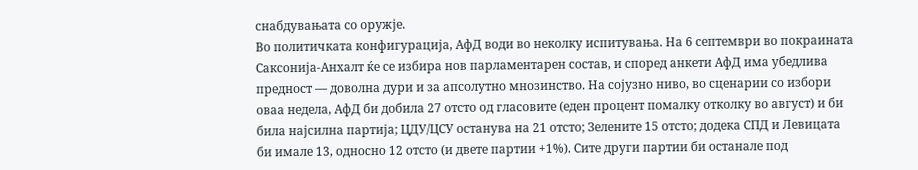снабдувањата со оружје.
Во политичката конфигурација, АфД води во неколку испитувања. На 6 септември во покраината Саксонија‑Анхалт ќе се избира нов парламентарен состав, и според анкети АфД има убедлива предност — доволна дури и за апсолутно мнозинство. На сојузно ниво, во сценарии со избори оваа недела, АфД би добила 27 отсто од гласовите (еден процент помалку отколку во август) и би била најсилна партија; ЦДУ/ЦСУ останува на 21 отсто; Зелените 15 отсто; додека СПД и Левицата би имале 13, односно 12 отсто (и двете партии +1%). Сите други партии би останале под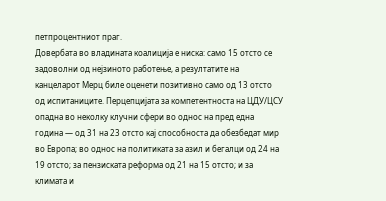петпроцентниот праг.
Довербата во владината коалиција е ниска: само 15 отсто се задоволни од нејзиното работење, а резултатите на канцеларот Мерц биле оценети позитивно само од 13 отсто од испитаниците. Перцепцијата за компетентноста на ЦДУ/ЦСУ опадна во неколку клучни сфери во однос на пред една година — од 31 на 23 отсто кај способноста да обезбедат мир во Европа; во однос на политиката за азил и бегалци од 24 на 19 отсто; за пензиската реформа од 21 на 15 отсто; и за климата и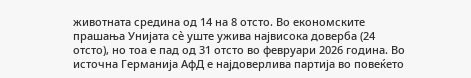животната средина од 14 на 8 отсто. Во економските прашања Унијата сè уште ужива највисока доверба (24 отсто), но тоа е пад од 31 отсто во февруари 2026 година. Во источна Германија АфД е најдоверлива партија во повеќето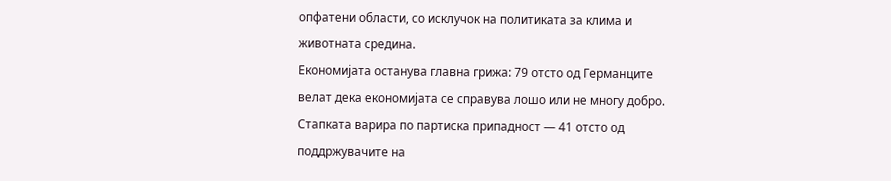опфатени области, со исклучок на политиката за клима и животната средина.
Економијата останува главна грижа: 79 отсто од Германците велат дека економијата се справува лошо или не многу добро. Стапката варира по партиска припадност — 41 отсто од поддржувачите на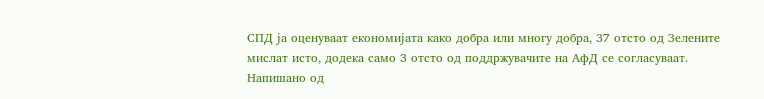СПД ја оценуваат економијата како добра или многу добра, 37 отсто од Зелените мислат исто, додека само 3 отсто од поддржувачите на АфД се согласуваат.
Напишано од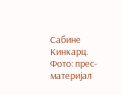Сабине Кинкарц.
Фото: прес-материјал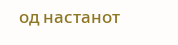од настанот